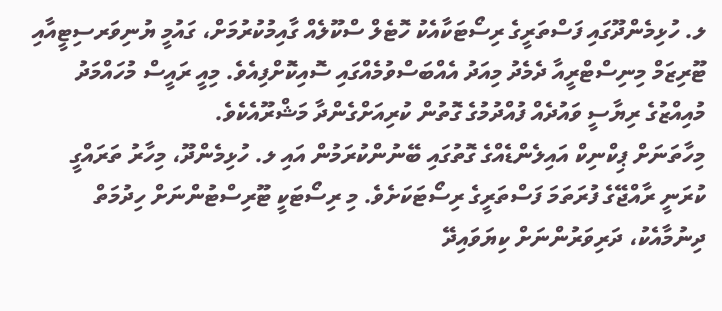ލ. ހުޅިމެންދޫގައި ފަސްތަރީގެ ރިސޯޓަކާއެކު ހޮޓެލް ސްކޫލެއް ގާއިމުކުރުމަށް، ގައުމީ ޔުނިވަރސިޓީއާއި ޓޫރިޒަމް މިނިސްޓްރީއާ ދެމެދު މިއަދު އެއްބަސްވުމެއްގައި ސޮއިކޮށްފިއެވެ. މިއީ ރައީސް މުހައްމަދު މުއިއްޒުގެ ރިޔާސީ ވައުދެއް ފުއްދުމުގެ ގޮތުން ކުރިއަށްގެންދާ މަޝްރޫއެކެވެ.
މިހާތަނަށް ޕިކްނިކް އައިލެންޑެއްގެ ގޮތުގައި ބޭނުންކުރަމުން އައި ލ. ހުޅިމެންދޫ، މިހާރު ތަރައްގީ ކުރަނީ ރާއްޖޭގެ ފުރަތަމަ ފަސްތަރީގެ ރިސޯޓަކަށެވެ. މި ރިސޯޓަކީ ޓޫރިސްޓުންނަށް ހިދުމަތް ދިނުމާއެކު، ދަރިވަރުންނަށް ކިޔަވައިދޭ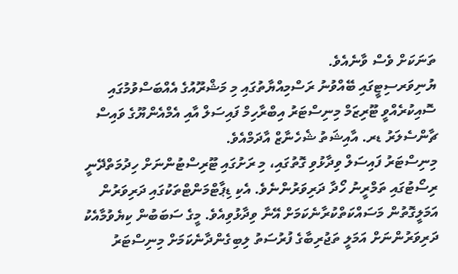ތަނަކަށް ވެސް ވާނެއެވެ.
ޔުނިވަރސިޓީގައި ބޭއްވުނު ރަސްމިއްޔާތުގައި މި މަޝްރޫއުގެ އެއްބަސްވުމުގައި ސޮއިކުރެއްވީ ޓޫރިޒަމް މިނިސްޓަރު އިބްރާހިމް ފައިސަލް އާއި އެމްއެންޔޫގެ ވައިސް ޗާންސެލަރު ޑރ. އާއިޝަތު ޝެހެނާޒް އާދަމްއެވެ.
މިނިސްޓަރު ފައިސަލް ވިދާޅުވި ގޮތުގައި، މި ރަށުގައި ޓޫރިސްޓުންނަށް ހިދުމަތްދޭނީ ރިސޯޓުގައި ތަމްރީނު ހޯދާ ދަރިވަރުންނެވެ. އެކި ޑިޕާޓްމަންޓްތަކުގައި ދަރިވަރުން އަމަލީގޮތުން މަސައްކަތްކުރާނެކަމަށް އޭނާ ވިދާޅުވިއެވެ. މީގެ ސަބަބުން ކިޔެވުމާއެކު ދަރިވަރުންނަށް އަމަލީ ތަޖުރިބާގެ ފުރުސަތު ލިބިގެންދާނެކަމަށް މިނިސްޓަރު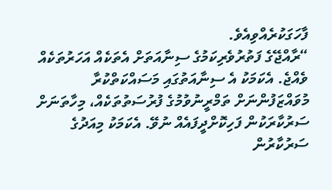ފާހަގަކުރެއްވިއެވެ.
“ރާއްޖޭގެ ފަތުރުވެރިކަމުގެ ސިނާއަތަށް އެތަކެއް އަހަރުތަކެއް ވެއްޖެ. އެކަމަކު އެ ސިނާއަތުގައި މަސައްކަތްކުރާ މުވައްޒަފުންނަށް ތަމްރީނުވުމުގެ ފުރުސަތުތަކެއް، މިހާތަނަށް ސަރުކާރަކުން ފަހިކޮށްދީފައެއް ނުވޭ. އެކަމަކު މިއަދުގެ ސަރުކާރުން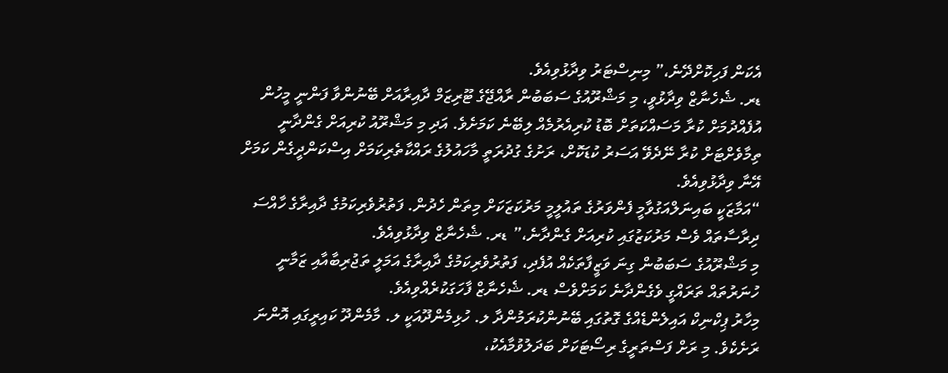އެކަން ފަހިކޮށްދޭނެ،” މިނިސްޓަރު ވިދާޅުވިއެވެ.
ޑރ. ޝެހެނާޒް ވިދާޅުވީ، މި މަޝްރޫއުގެ ސަބަބުން ރާއްޖޭގެ ޓޫރިޒަމް ދާއިރާއަށް ބޭނުންވާ ފަންނީ މީހުން އުފެއްދުމަށް ކުރާ މަސައްކަތަށް ބޮޑު ކުރިއެރުމެއް ލިބޭނެ ކަމަށެވެ. އަދި މި މަޝްރޫއު ކުރިއަށް ގެންދާނީ ތިމާވެށްޓަށް ކުރާ ނޭދެވޭ އަސަރު ކުޑަކޮށް، ރަށުގެ ގުދުރަތީ މާހައުލުގެ ރައްކާތެރިކަމަށް އިސްކަންދީގެން ކަމަށް އޭނާ ވިދާޅުވިއެވެ.
“އަމާޒަކީ ބައިނަލްއަގުވާމީ ފެންވަރުގެ ތައުލީމީ މަރުކަޒަކަށް މިތަން ހެދުން. ފަތުރުވެރިކަމުގެ ދާއިރާގެ ހާއްސަ ދިރާސާތައް ވެސް މަރުކަޒުގައި ކުރިއަށް ގެންދާނެ،” ޑރ. ޝެހެނާޒް ވިދާޅުވިއެވެ.
މި މަޝްރޫއުގެ ސަބަބުން ގިނަ ވަޒީފާތަކެއް އުފެދި، ފަތުރުވެރިކަމުގެ ދާއިރާގެ އަމަލީ ތަޖުރިބާއާއި ޒަމާނީ ހުނަރުތައް ތަރައްގީ ވެގެންދާނެ ކަމަށްވެސް ޑރ. ޝެހެނާޒް ފާހަގަކުރެއްވިއެވެ.
މިހާރު ޕިކްނިކް އައިލެންޑެއްގެ ގޮތުގައި ބޭނުންކުރަމުންދާ ލ. ހުޅިމެންދޫއަކީ ލ. މާމެންދޫ ކައިރީގައި އޮންނަ ރަށެކެވެ. މި ރަށް ފަސްތަރީގެ ރިސޯޓަކަށް ބަދަލުވުމާއެކު،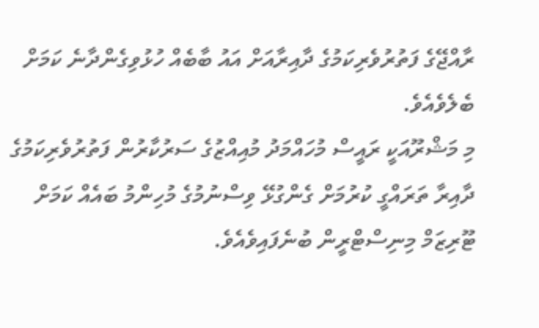ރާއްޖޭގެ ފަތުރުވެރިކަމުގެ ދާއިރާއަށް އައު ބާބެއް ހުޅުވިގެންދާނެ ކަމަށް ބެލެވެއެވެ.
މި މަޝްރޫއަކީ ރައީސް މުހައްމަދު މުއިއްޒުގެ ސަރުކާރުން ފަތުރުވެރިކަމުގެ ދާއިރާ ތަރައްގީ ކުރުމަށް ގެންގުޅޭ ވިސްނުމުގެ މުހިންމު ބައެއް ކަމަށް ޓޫރިޒަމް މިނިސްޓްރީން ބުނެފައިވެއެވެ.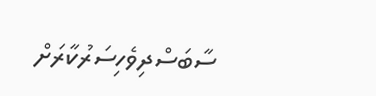ސާބަސްދިވެހިސަރުކާރަށް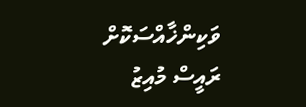ވަކިންޚާއްސަކޮށް ރައީސް މުއިޒު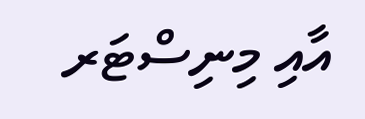އާއި މިނިސްޓަރ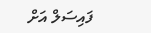ފައިސަލް އަށް